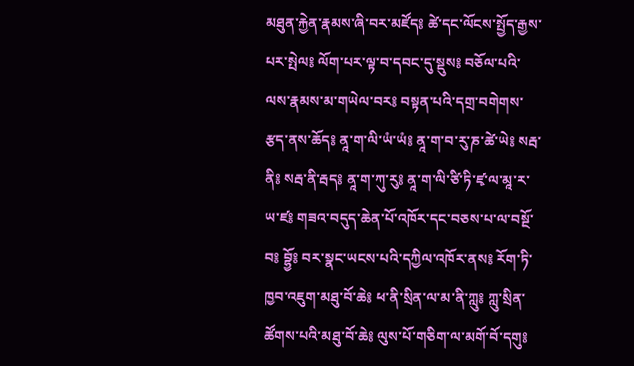མཐུན་རྐྱེན་རྣམས་ཞི་བར་མཛོད༔ ཚེ་དང་ལོངས་སྤྱོད་རྒྱས་པར་སྤེལ༔ ལོག་པར་ལྟ་བ་དབང་དུ་སྡུས༔ བཅོལ་པའི་ལས་རྣམས་མ་གཡེལ་བར༔ བསྟན་པའི་དགྲ་བགེགས་རྩད་ནས་ཆོད༔ ནཱ་ག་ལི་ཡཾ་ཡཾ༔ ནཱ་ག་བ་རུ་ཎ་ཚེ་ཡེ༔ སརྦ་ནི༔ སརྦ་ནི་རྦད༔ ནཱ་ག་ཀུ་རུ༔ ནཱ་ག་ལི་ཙི་ཏི་ཛྭ་ལ་མཱ་ར་ཡ་ཛ༔ གཟའ་བདུད་ཆེན་པོ་འཁོར་དང་བཅས་པ་ལ་བསྔོ་བ༔ བྷྱོ༔ བར་སྣང་ཡངས་པའི་དཀྱིལ་འཁོར་ནས༔ རོག་ཏི་ཁྱབ་འཇུག་མཐུ་བོ་ཆེ༔ ཕ་ནི་སྲིན་ལ་མ་ནི་ཀླུ༔ ཀླུ་སྲིན་ཚོགས་པའི་མཐུ་བོ་ཆེ༔ ལུས་པོ་གཅིག་ལ་མགོ་བོ་དགུ༔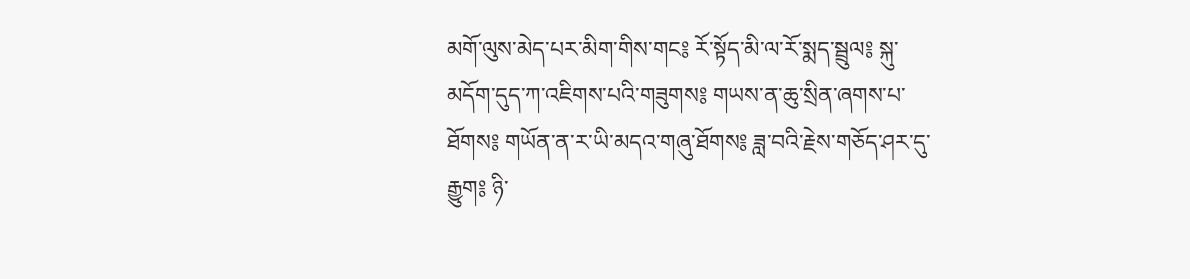མགོ་ལུས་མེད་པར་མིག་གིས་གང༔ རོ་སྟོད་མི་ལ་རོ་སྨད་སྦྲུལ༔ སྐུ་མདོག་དུད་ཀ་འཇིགས་པའི་གཟུགས༔ གཡས་ན་ཆུ་སྲིན་ཞགས་པ་ཐོགས༔ གཡོན་ན་ར་ཡི་མདའ་གཞུ་ཐོགས༔ ཟླ་བའི་རྗེས་གཅོད་ཤར་དུ་རྒྱུག༔ ཉི་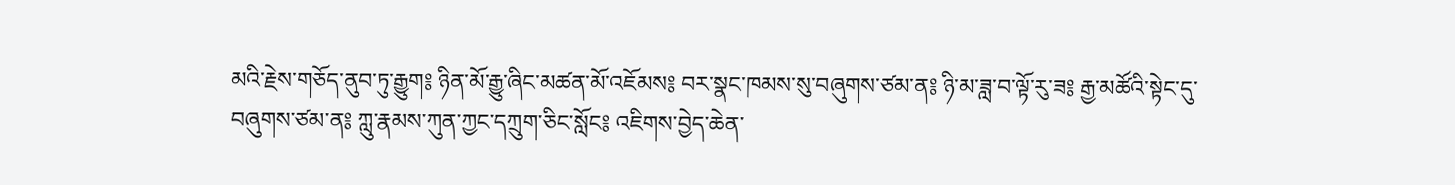མའི་རྗེས་གཅོད་ནུབ་ཏུ་རྒྱུག༔ ཉིན་མོ་རྒྱུ་ཞིང་མཚན་མོ་འཇོམས༔ བར་སྣང་ཁམས་སུ་བཞུགས་ཙམ་ན༔ ཉི་མ་ཟླ་བ་ལྟོ་རུ་ཟ༔ རྒྱ་མཚོའི་སྟེང་དུ་བཞུགས་ཙམ་ན༔ ཀླུ་རྣམས་ཀུན་ཀྱང་དཀྲུག་ཅིང་སློང༔ འཇིགས་བྱེད་ཆེན་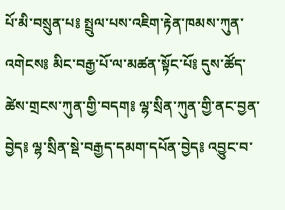པོ་མི་བསྲུན་པ༔ སྤྲུལ་པས་འཇིག་རྟེན་ཁམས་ཀུན་འགེངས༔ མིང་བརྒྱ་པོ་ལ་མཚན་སྟོང་པོ༔ དུས་ཚོད་ཚེས་གྲངས་ཀུན་གྱི་བདག༔ ལྷ་སྲིན་ཀུན་གྱི་ནང་བྱན་བྱེད༔ ལྷ་སྲིན་སྡེ་བརྒྱད་དམག་དཔོན་བྱེད༔ འབྱུང་བ་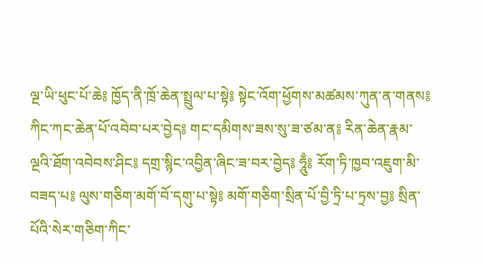ལྔ་ཡི་ཕུང་པོ་ཆེ༔ ཁྱོད་ནི་ཁྲོ་ཆེན་སྤྲུལ་པ་སྟེ༔ སྟེང་འོག་ཕྱོགས་མཚམས་ཀུན་ན་གནས༔ ཀིང་ཀང་ཆེན་པོ་འབེབ་པར་བྱེད༔ གང་དམིགས་ཟས་སུ་ཟ་ཙམ་ན༔ རིན་ཆེན་རྣམ་ལྔའི་ཐོག་འབེབས་ཤིང༔ དགྲ་སྙིང་འབྱིན་ཞིང་ཟ་བར་བྱེད༔ ཧཱུྃ༔ རོག་ཏི་ཁྱབ་འཇུག་མི་བཟད་པ༔ ལུས་གཅིག་མགོ་བོ་དགུ་པ་སྟེ༔ མགོ་གཅིག་སྲིན་པོ་བྱི་ཏྲི་པ་ཏྲས་བྱ༔ སྲིན་པོའི་སེར་གཅིག་ཀིང་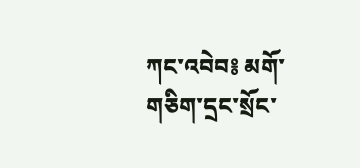ཀང་འབེབ༔ མགོ་གཅིག་དྲང་སྲོང་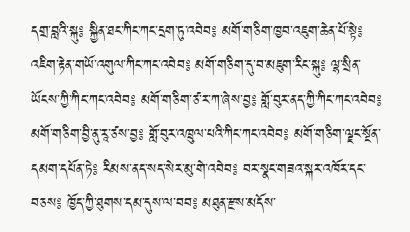དགྲ་བླའི་སྐུ༔ སྐྱིན་ཐང་ཀིང་ཀང་དྲག་ཏུ་འབེབ༔ མགོ་གཅིག་ཁྱབ་འཇུག་ཆེན་པོ་སྟེ༔ འཇིག་རྟེན་གཡོ་འགུལ་ཀིང་ཀང་འབེབ༔ མགོ་གཅིག་དུ་བ་མཇུག་རིང་སྐུ༔ ལྷ་སྲིན་ཡོངས་ཀྱི་ཀིང་ཀང་འབེབ༔ མགོ་གཅིག་ཙ་ར་ཀ་ཞེས་བྱ༔ གློ་བུར་ནད་ཀྱི་ཀིང་ཀང་འབེབ༔ མགོ་གཅིག་བྱི་ནུ་རཱ་ཙས་བྱ༔ གློ་བུར་འཁྲུལ་པའི་ཀིང་ཀང་འབེབ༔ མགོ་གཅིག་ལྗང་སྔོན་དམག་དཔོན་ཏེ༔ རིམས་ནད་སད་སེར་མུ་གེ་འབེབ༔ བར་སྣང་གཟའ་སྐར་འཁོར་དང་བཅས༔ ཁྱོད་ཀྱི་ཐུགས་དམ་དུས་ལ་བབ༔ མཐུན་རྫས་མདོས་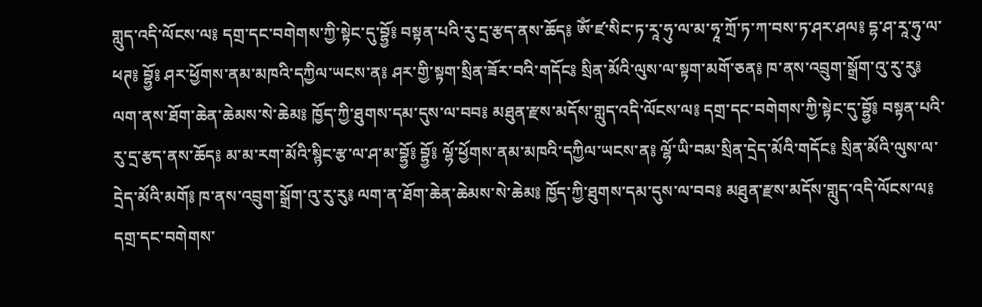གླུད་འདི་ལོངས་ལ༔ དགྲ་དང་བགེགས་ཀྱི་སྟེང་དུ་བྷྱོ༔ བསྟན་པའི་རུ་དྲ་རྩད་ནས་ཆོད༔ ཨོཾ་ཛ་སིང་ཏ་རཱ་ཧུ་ལ་མ་ཧཱ་ཀྲོ་ཏ་ཀ་བས་ཏ་ཤར་ཤལ༔ དྷ་ཤ་རཱ་ཧུ་ལ་ཕཊ༔ བྷྱོ༔ ཤར་ཕྱོགས་ནམ་མཁའི་དཀྱིལ་ཡངས་ན༔ ཤར་གྱི་སྟག་སྲིན་ཟོར་བའི་གདོང༔ སྲིན་མོའི་ལུས་ལ་སྟག་མགོ་ཅན༔ ཁ་ནས་འབྲུག་སྒྲོག་འུ་རུ་རུ༔ ལག་ནས་ཐོག་ཆེན་ཆེམས་སེ་ཆེམ༔ ཁྱོད་ཀྱི་ཐུགས་དམ་དུས་ལ་བབ༔ མཐུན་རྫས་མདོས་གླུད་འདི་ལོངས་ལ༔ དགྲ་དང་བགེགས་ཀྱི་སྟེང་དུ་བྷྱོ༔ བསྟན་པའི་རུ་དྲ་རྩད་ནས་ཆོད༔ མ་མ་རག་མོའི་སྙིང་རྩ་ལ་ཤ་མ་བྷྱོ༔ བྷྱོ༔ ལྷོ་ཕྱོགས་ནམ་མཁའི་དཀྱིལ་ཡངས་ན༔ ལྷོ་ཡི་བམ་སྲིན་དྲེད་མོའི་གདོང༔ སྲིན་མོའི་ལུས་ལ་དྲེད་མོའི་མགོ༔ ཁ་ནས་འབྲུག་སྒྲོག་འུ་རུ་རུ༔ ལག་ན་ཐོག་ཆེན་ཆེམས་སེ་ཆེམ༔ ཁྱོད་ཀྱི་ཐུགས་དམ་དུས་ལ་བབ༔ མཐུན་རྫས་མདོས་གླུད་འདི་ལོངས་ལ༔ དགྲ་དང་བགེགས་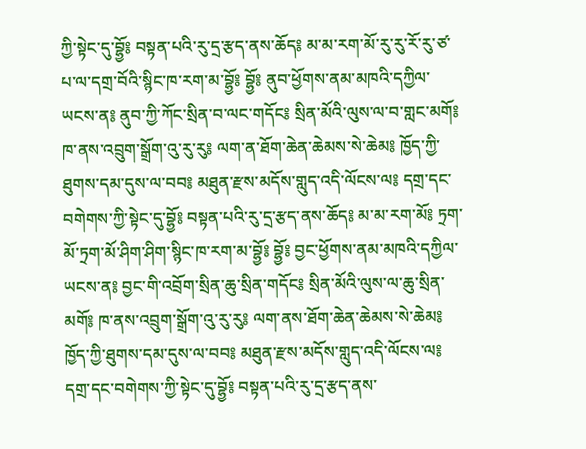ཀྱི་སྟེང་དུ་བྷྱོ༔ བསྟན་པའི་རུ་དྲ་རྩད་ནས་ཆོད༔ མ་མ་རག་མོ་རུ་རུ་རོ་རུ་ཙ་པ་ལ་དགྲ་བོའི་སྙིང་ཁ་རག་མ་བྷྱོ༔ བྷྱོ༔ ནུབ་ཕྱོགས་ནམ་མཁའི་དཀྱིལ་ཡངས་ན༔ ནུབ་ཀྱི་ཀོང་སྲིན་བ་ལང་གདོང༔ སྲིན་མོའི་ལུས་ལ་བ་གླང་མགོ༔ ཁ་ནས་འབྲུག་སྒྲོག་འུ་རུ་རུ༔ ལག་ན་ཐོག་ཆེན་ཆེམས་སེ་ཆེམ༔ ཁྱོད་ཀྱི་ཐུགས་དམ་དུས་ལ་བབ༔ མཐུན་རྫས་མདོས་གླུད་འདི་ལོངས་ལ༔ དགྲ་དང་བགེགས་ཀྱི་སྟེང་དུ་བྷྱོ༔ བསྟན་པའི་རུ་དྲ་རྩད་ནས་ཆོད༔ མ་མ་རག་མོ༔ ཏྲག་མོ་ཏྲག་མོ་ཤིག་ཤིག་སྙིང་ཁ་རག་མ་བྷྱོ༔ བྷྱོ༔ བྱང་ཕྱོགས་ནམ་མཁའི་དཀྱིལ་ཡངས་ན༔ བྱང་གི་འབྲོག་སྲིན་ཆུ་སྲིན་གདོང༔ སྲིན་མོའི་ལུས་ལ་ཆུ་སྲིན་མགོ༔ ཁ་ནས་འབྲུག་སྒྲོག་འུ་རུ་རུ༔ ལག་ནས་ཐོག་ཆེན་ཆེམས་སེ་ཆེམ༔ ཁྱོད་ཀྱི་ཐུགས་དམ་དུས་ལ་བབ༔ མཐུན་རྫས་མདོས་གླུད་འདི་ལོངས་ལ༔ དགྲ་དང་བགེགས་ཀྱི་སྟེང་དུ་བྷྱོ༔ བསྟན་པའི་རུ་དྲ་རྩད་ནས་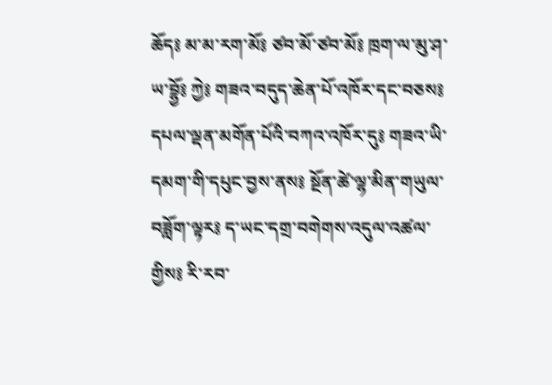ཆོད༔ མ་མ་རག་མོ༔ ཙབ་མོ་ཙབ་མོ༔ ཁྲག་ལ་མུ་ཤ་ཡ་བྷྱོ༔ ཀྱེ༔ གཟའ་བདུད་ཆེན་པོ་འཁོར་དང་བཅས༔ དཔལ་ལྡན་མགོན་པོའི་བཀའ་འཁོར་དུ༔ གཟའ་ཡི་དམག་གི་དཔུང་བྱས་ནས༔ སྔོན་ཚེ་ལྷ་མིན་གཡུལ་བཟློག་ལྟར༔ ད་ཡང་དགྲ་བགེགས་འདུལ་འཚལ་གྱིས༔ རི་རབ་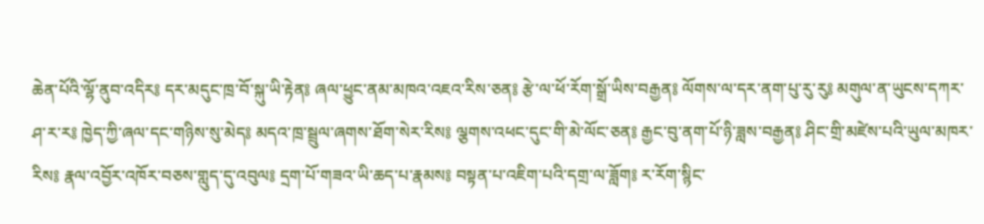ཆེན་པོའི་ལྷོ་ནུབ་འདིར༔ དར་མདུང་ཁྲ་བོ་སྐུ་ཡི་རྟེན༔ ཞལ་ཕྱུང་ནམ་མཁའ་འཇའ་རིས་ཅན༔ རྩེ་ལ་ཕོ་རོག་སྒྲོ་ཡིས་བརྒྱན༔ ལོགས་ལ་དར་ནག་པུ་རུ་རུ༔ མགུལ་ན་ཡུངས་དཀར་ཤ་ར་ར༔ ཁྱེད་ཀྱི་ཞལ་དང་གཉིས་སུ་མེད༔ མདའ་ཁྲ་སྦྲུལ་ཞགས་ཐོག་སེར་རིས༔ ལྕགས་འཕང་དུང་གི་མེ་ལོང་ཅན༔ རྒྱང་བུ་ནག་པོ་ཉི་ཟླས་བརྒྱན༔ ཤིང་གྲི་མཛེས་པའི་ཡུལ་མཁར་རིས༔ རྣལ་འབྱོར་འཁོར་བཅས་གླུད་དུ་འབུལ༔ དྲག་པོ་གཟའ་ཡི་ཆད་པ་རྣམས༔ བསྟན་པ་འཇིག་པའི་དགྲ་ལ་ཟློག༔ ར་རོག་སྙིང་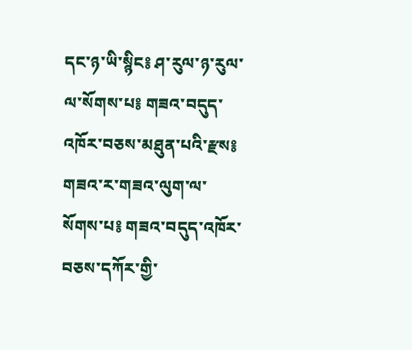དང་ཉ་ཡི་སྙིང༔ ཤ་རུལ་ཉ་རུལ་ལ་སོགས་པ༔ གཟའ་བདུད་འཁོར་བཅས་མཐུན་པའི་རྫས༔ གཟའ་ར་གཟའ་ལུག་ལ་སོགས་པ༔ གཟའ་བདུད་འཁོར་བཅས་དཀོར་གྱི་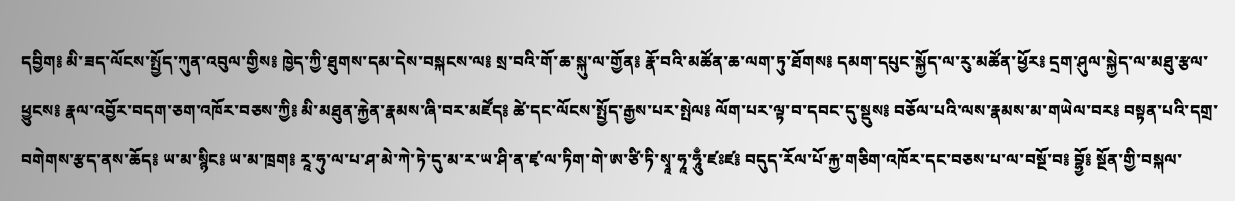དབྱིག༔ མི་ཟད་ལོངས་སྤྱོད་ཀུན་འབུལ་གྱིས༔ ཁྱེད་ཀྱི་ཐུགས་དམ་དེས་བསྐངས་ལ༔ སྲ་བའི་གོ་ཆ་སྐུ་ལ་གྱོན༔ རྣོ་བའི་མཚོན་ཆ་ལག་ཏུ་ཐོགས༔ དམག་དཔུང་སྐྱོད་ལ་རུ་མཚོན་ཕྱོར༔ དྲག་ཤུལ་སྐྱེད་ལ་མཐུ་རྩལ་ཕྱུངས༔ རྣལ་འབྱོར་བདག་ཅག་འཁོར་བཅས་ཀྱི༔ མི་མཐུན་རྐྱེན་རྣམས་ཞི་བར་མཛོད༔ ཚེ་དང་ལོངས་སྤྱོད་རྒྱས་པར་སྤེལ༔ ལོག་པར་ལྟ་བ་དབང་དུ་སྡུས༔ བཅོལ་པའི་ལས་རྣམས་མ་གཡེལ་བར༔ བསྟན་པའི་དགྲ་བགེགས་རྩད་ནས་ཆོད༔ ཡ་མ་སྙིང༔ ཡ་མ་ཁྲག༔ རཱ་ཧུ་ལ་པ་ཤ་མེ་ཀེ་ཏེ་དུ་མ་ར་ཡ་ཤི་ན་ཛྭ་ལ་ཏིག་གེ་ཨ་ཙི་ཏི་སྭཱ་ཧཱ་ཧཱུྃ་ཛཿཛ༔ བདུད་རོལ་པོ་རྐྱ་གཅིག་འཁོར་དང་བཅས་པ་ལ་བསྔོ་བ༔ བྷྱོ༔ སྔོན་གྱི་བསྐལ་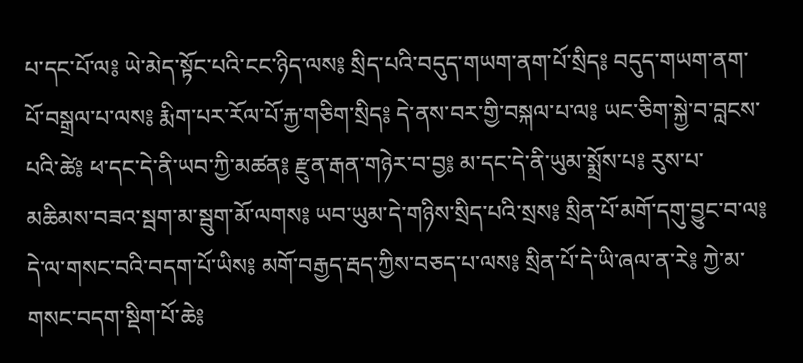པ་དང་པོ་ལ༔ ཡེ་མེད་སྟོང་པའི་ངང་ཉིད་ལས༔ སྲིད་པའི་བདུད་གཡག་ནག་པོ་སྲིད༔ བདུད་གཡག་ནག་པོ་བསྒྲལ་པ་ལས༔ རྨིག་པར་རོལ་པོ་རྐྱ་གཅིག་སྲིད༔ དེ་ནས་བར་གྱི་བསྐལ་པ་ལ༔ ཡང་ཅིག་སྐྱེ་བ་བླངས་པའི་ཚེ༔ ཕ་དང་དེ་ནི་ཡབ་ཀྱི་མཚན༔ རྫུན་རྒན་གཉེར་བ་བྱ༔ མ་དང་དེ་ནི་ཡུམ་སྨྲོས་པ༔ རུས་པ་མཆིམས་བཟའ་སྦག་མ་སྦུག་མོ་ལགས༔ ཡབ་ཡུམ་དེ་གཉིས་སྲིད་པའི་སྲས༔ སྲིན་པོ་མགོ་དགུ་བྱུང་བ་ལ༔ དེ་ལ་གསང་བའི་བདག་པོ་ཡིས༔ མགོ་བརྒྱད་རྦད་ཀྱིས་བཅད་པ་ལས༔ སྲིན་པོ་དེ་ཡི་ཞལ་ན་རེ༔ ཀྱེ་མ་གསང་བདག་སྡིག་པོ་ཆེ༔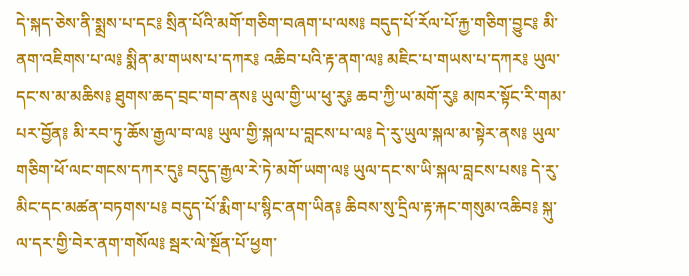དེ་སྐད་ཅེས་ནི་སྨྲས་པ་དང༔ སྲིན་པོའི་མགོ་གཅིག་བཞག་པ་ལས༔ བདུད་པོ་རོལ་པོ་རྐྱ་གཅིག་བྱུང༔ མི་ནག་འཇིགས་པ་ལ༔ སྨིན་མ་གཡས་པ་དཀར༔ འཆིབ་པའི་རྟ་ནག་ལ༔ མཇིང་པ་གཡས་པ་དཀར༔ ཡུལ་དང་ས་མ་མཆིས༔ ཐུགས་ཆད་བྲང་གབ་ནས༔ ཡུལ་གྱི་ཡ་ཕུ་རུ༔ ཆབ་ཀྱི་ཡ་མགོ་རུ༔ མཁར་སྟོང་རི་གམ་པར་བྱོན༔ མི་རབ་ཏུ་ཆོས་རྒྱལ་བ་ལ༔ ཡུལ་གྱི་སྐལ་པ་བླངས་པ་ལ༔ དེ་རུ་ཡུལ་སྐལ་མ་སྟེར་ནས༔ ཡུལ་གཅིག་ཕོ་ལང་གངས་དཀར་དུ༔ བདུད་རྒྱལ་རེ་ཏེ་མགོ་ཡག་ལ༔ ཡུལ་དང་ས་ཡི་སྐལ་བླངས་པས༔ དེ་རུ་མིང་དང་མཚན་བཏགས་པ༔ བདུད་པོ་རྨིག་པ་སྙིང་ནག་ཡིན༔ ཆིབས་སུ་དྲིལ་རྟ་རྐང་གསུམ་འཆིབ༔ སྐུ་ལ་དར་གྱི་བེར་ནག་གསོལ༔ སྦར་ལེ་སྔོན་པོ་ཕྱག་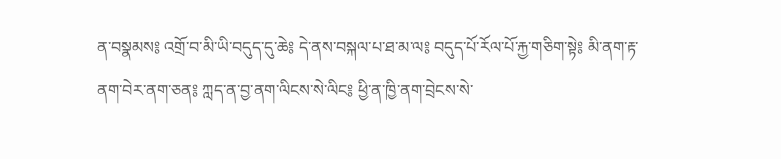ན་བསྣམས༔ འགྲོ་བ་མི་ཡི་བདུད་དུ་ཆེ༔ དེ་ནས་བསྐལ་པ་ཐ་མ་ལ༔ བདུད་པོ་རོལ་པོ་རྐྱ་གཅིག་སྟེ༔ མི་ནག་རྟ་ནག་བེར་ནག་ཅན༔ ཀླད་ན་བྱ་ནག་ལིངས་སེ་ལིང༔ ཕྱི་ན་ཁྱི་ནག་བྲེངས་སེ་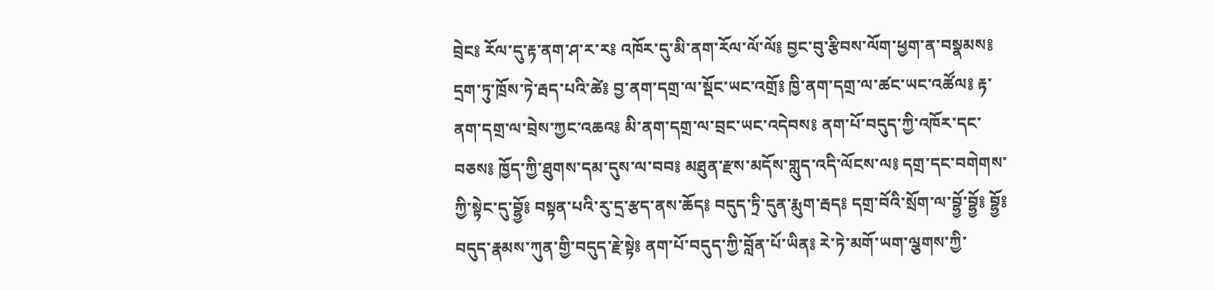བྲེང༔ རོལ་དུ་རྟ་ནག་ཤ་ར་ར༔ འཁོར་དུ་མི་ནག་རོལ་ལོ་ལོ༔ བྱང་བུ་རྩིབས་ལོག་ཕྱག་ན་བསྣམས༔ དྲག་ཏུ་ཁྲོས་ཏེ་རྦད་པའི་ཚེ༔ བྱ་ནག་དགྲ་ལ་སྡོང་ཡང་འགྲོ༔ ཁྱི་ནག་དགྲ་ལ་ཚང་ཡང་འཚོལ༔ རྟ་ནག་དགྲ་ལ་བྲེས་ཀྱང་འཆའ༔ མི་ནག་དགྲ་ལ་བྲང་ཡང་འདེབས༔ ནག་པོ་བདུད་ཀྱི་འཁོར་དང་བཅས༔ ཁྱོད་ཀྱི་ཐུགས་དམ་དུས་ལ་བབ༔ མཐུན་རྫས་མདོས་གླུད་འདི་ལོངས་ལ༔ དགྲ་དང་བགེགས་ཀྱི་སྟེང་དུ་བྷྱོ༔ བསྟན་པའི་རུ་དྲ་རྩད་ནས་ཆོད༔ བདུད་ཏྲི་དུན་རྨུག་རྦད༔ དགྲ་བོའི་སྲོག་ལ་བྷྱོ་བྷྱོ༔ བྷྱོ༔ བདུད་རྣམས་ཀུན་གྱི་བདུད་རྗེ་སྟེ༔ ནག་པོ་བདུད་ཀྱི་བློན་པོ་ཡིན༔ རེ་ཏེ་མགོ་ཡག་ལྕགས་ཀྱི་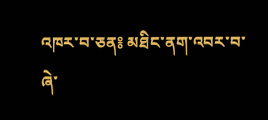འཁར་བ་ཅན༔ མཐིང་ནག་འབར་བ་ཞེ་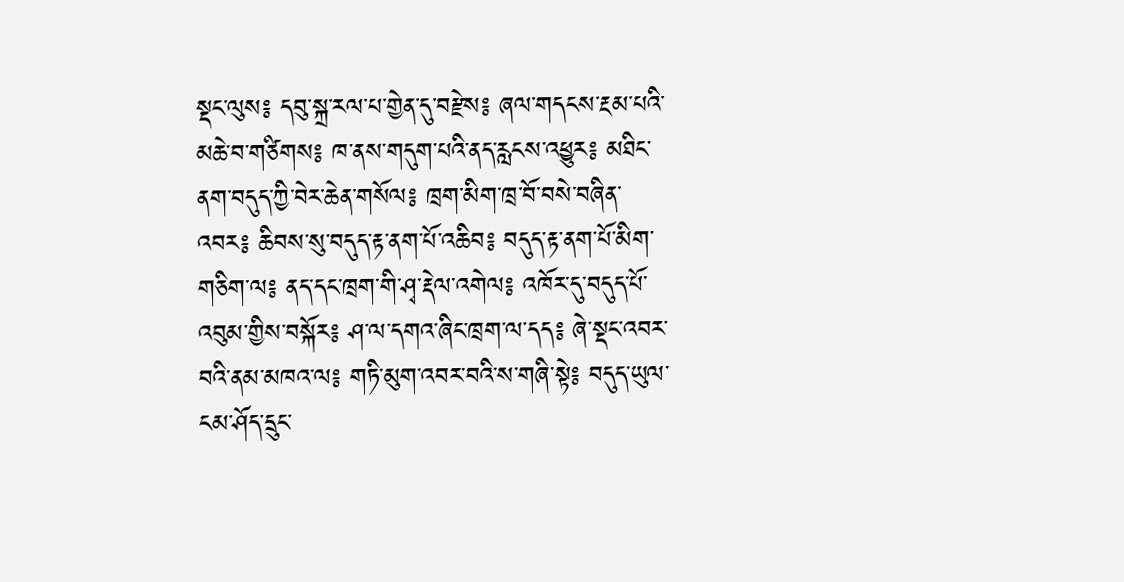སྡང་ལུས༔ དབུ་སྐྲ་རལ་པ་གྱེན་དུ་བརྫེས༔ ཞལ་གདངས་རྔམ་པའི་མཆེ་བ་གཙིགས༔ ཁ་ནས་གདུག་པའི་ནད་རླངས་འཕྱུར༔ མཐིང་ནག་བདུད་ཀྱི་བེར་ཆེན་གསོལ༔ ཁྲག་མིག་ཁྲ་བོ་བསེ་བཞིན་འབར༔ ཆིབས་སུ་བདུད་རྟ་ནག་པོ་འཆིབ༔ བདུད་རྟ་ནག་པོ་མིག་གཅིག་ལ༔ ནད་དང་ཁྲག་གི་ཤྭ་རྡེལ་འགེལ༔ འཁོར་དུ་བདུད་པོ་འབུམ་གྱིས་བསྐོར༔ ཤ་ལ་དགའ་ཞིང་ཁྲག་ལ་དད༔ ཞེ་སྡང་འབར་བའི་ནམ་མཁའ་ལ༔ གཏི་མུག་འབར་བའི་ས་གཞི་སྟེ༔ བདུད་ཡུལ་ངམ་ཤོད་དྲུང་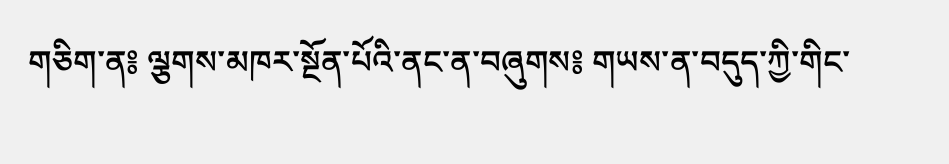གཅིག་ན༔ ལྕགས་མཁར་སྔོན་པོའི་ནང་ན་བཞུགས༔ གཡས་ན་བདུད་ཀྱི་གིང་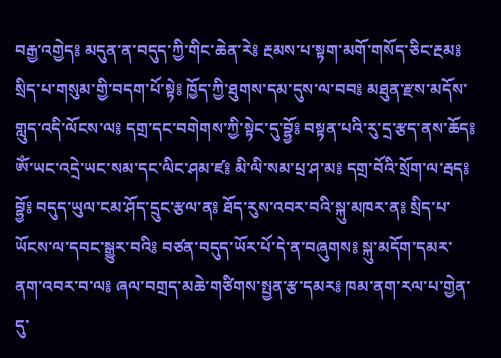བརྒྱ་འགྱེད༔ མདུན་ན་བདུད་ཀྱི་གིང་ཆེན་རེ༔ རྔམས་པ་སྟག་མགོ་གསོད་ཅིང་རྔམ༔ སྲིད་པ་གསུམ་གྱི་བདག་པོ་སྟེ༔ ཁྱོད་ཀྱི་ཐུགས་དམ་དུས་ལ་བབ༔ མཐུན་རྫས་མདོས་གླུད་འདི་ལོངས་ལ༔ དགྲ་དང་བགེགས་ཀྱི་སྟེང་དུ་བྷྱོ༔ བསྟན་པའི་རུ་དྲ་རྩད་ནས་ཆོད༔ ཨོཾ་ཡང་འདྲེ་ཡང་སམ་དང་ལིང་ཤམ་ཛ༔ མི་ལི་སམ་པྲ་ཤ་མ༔ དགྲ་བོའི་སྲོག་ལ་རྦད༔ བྷྱོ༔ བདུད་ཡུལ་ངམ་ཤོད་དྲུང་རྩལ་ན༔ ཐོད་རུས་འབར་བའི་སྐུ་མཁར་ན༔ སྲིད་པ་ཡོངས་ལ་དབང་སྒྱུར་བའི༔ བཙན་བདུད་ཡོར་པོ་དེ་ན་བཞུགས༔ སྐུ་མདོག་དམར་ནག་འབར་བ་ལ༔ ཞལ་བགྲད་མཆེ་གཙིགས་སྤྱན་རྩ་དམར༔ ཁམ་ནག་རལ་པ་གྱེན་དུ་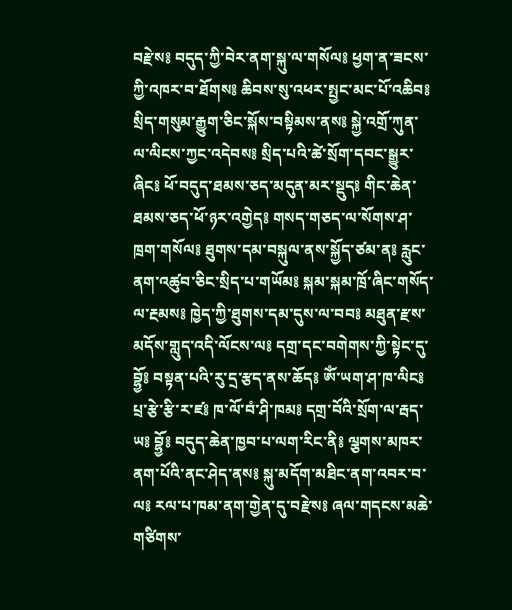བརྫེས༔ བདུད་ཀྱི་བེར་ནག་སྐུ་ལ་གསོལ༔ ཕྱག་ན་ཟངས་ཀྱི་འཁར་བ་ཐོགས༔ ཆིབས་སུ་འཕར་སྤྱང་མང་པོ་འཆིབ༔ སྲིད་གསུམ་རྒྱུག་ཅིང་སྐོས་བསྟིམས་ནས༔ སྐྱེ་འགྲོ་ཀུན་ལ་ལིངས་ཀྱང་འདེབས༔ སྲིད་པའི་ཚེ་སྲོག་དབང་སྒྱུར་ཞིང༔ ཕོ་བདུད་ཐམས་ཅད་མདུན་མར་སྡུད༔ གིང་ཆེན་ཐམས་ཅད་ཕོ་ཉར་འགྱེད༔ གསད་གཅད་ལ་སོགས་ཤ་ཁྲག་གསོལ༔ ཐུགས་དམ་བསྐུལ་ནས་སྐྱོད་ཙམ་ན༔ རླུང་ནག་འཚུབ་ཅིང་སྲིད་པ་གཡོམ༔ སྐམ་སྐམ་ཁྲོ་ཞིང་གསོད་ལ་རྔམས༔ ཁྱེད་ཀྱི་ཐུགས་དམ་དུས་ལ་བབ༔ མཐུན་རྫས་མདོས་གླུད་འདི་ལོངས་ལ༔ དགྲ་དང་བགེགས་ཀྱི་སྟེང་དུ་བྷྱོ༔ བསྟན་པའི་རུ་དྲ་རྩད་ནས་ཆོད༔ ཨོཾ་ཡག་ཤ་ཁ་ལིང༔ པྲ་རྩེ་རྩི་ར་ཛ༔ ཁ་ལོ་བཾ་ཤི་ཁམ༔ དགྲ་བོའི་སྲོག་ལ་རྦད་ཡ༔ བྷྱོ༔ བདུད་ཆེན་ཁྱབ་པ་ལག་རིང་ནི༔ ལྕགས་མཁར་ནག་པོའི་ནང་ཤེད་ནས༔ སྐུ་མདོག་མཐིང་ནག་འབར་བ་ལ༔ རལ་པ་ཁམ་ནག་གྱེན་དུ་བརྫེས༔ ཞལ་གདངས་མཆེ་གཙིགས་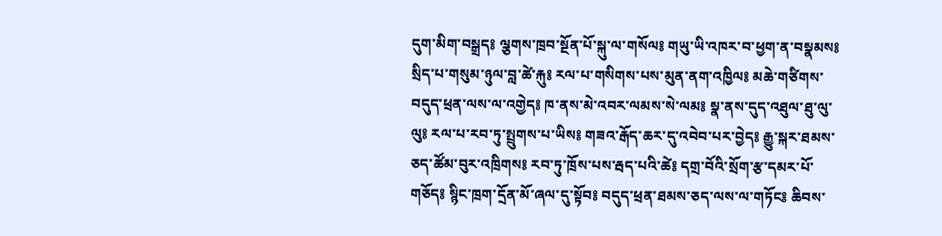དུག་མིག་བསྒྲད༔ ལྕགས་ཁྲབ་སྔོན་པོ་སྐུ་ལ་གསོལ༔ གཡུ་ཡི་འཁར་བ་ཕྱག་ན་བསྣམས༔ སྲིད་པ་གསུམ་ཉུལ་བླ་ཚེ་རྐུ༔ རལ་པ་གསིགས་པས་མུན་ནག་འཁྱིལ༔ མཆེ་གཙིགས་བདུད་ཕྲན་ལས་ལ་འགྱེད༔ ཁ་ནས་མེ་འབར་ལམས་སེ་ལམ༔ སྣ་ནས་དུད་འཐུལ་ཐུ་ལུ་ལུ༔ རལ་པ་རབ་ཏུ་སྤྲུགས་པ་ཡིས༔ གཟའ་རྒོད་ཆར་དུ་འབེབ་པར་བྱེད༔ རྒྱུ་སྐར་ཐམས་ཅད་ཚོམ་བུར་འཁྲིགས༔ རབ་ཏུ་ཁྲོས་པས་རྦད་པའི་ཚེ༔ དགྲ་བོའི་སྲོག་རྩ་དམར་པོ་གཅོད༔ སྙིང་ཁྲག་དྲོན་མོ་ཞལ་དུ་སྟོབ༔ བདུད་ཕྲན་ཐམས་ཅད་ལས་ལ་གཏོང༔ ཆིབས་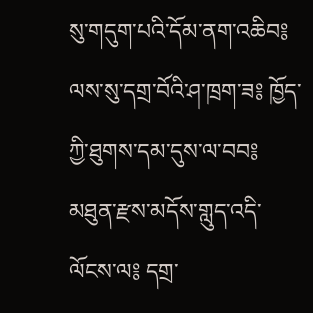སུ་གདུག་པའི་དོམ་ནག་འཆིབ༔ ལས་སུ་དགྲ་བོའི་ཤ་ཁྲག་ཟ༔ ཁྱོད་ཀྱི་ཐུགས་དམ་དུས་ལ་བབ༔ མཐུན་རྫས་མདོས་གླུད་འདི་ལོངས་ལ༔ དགྲ་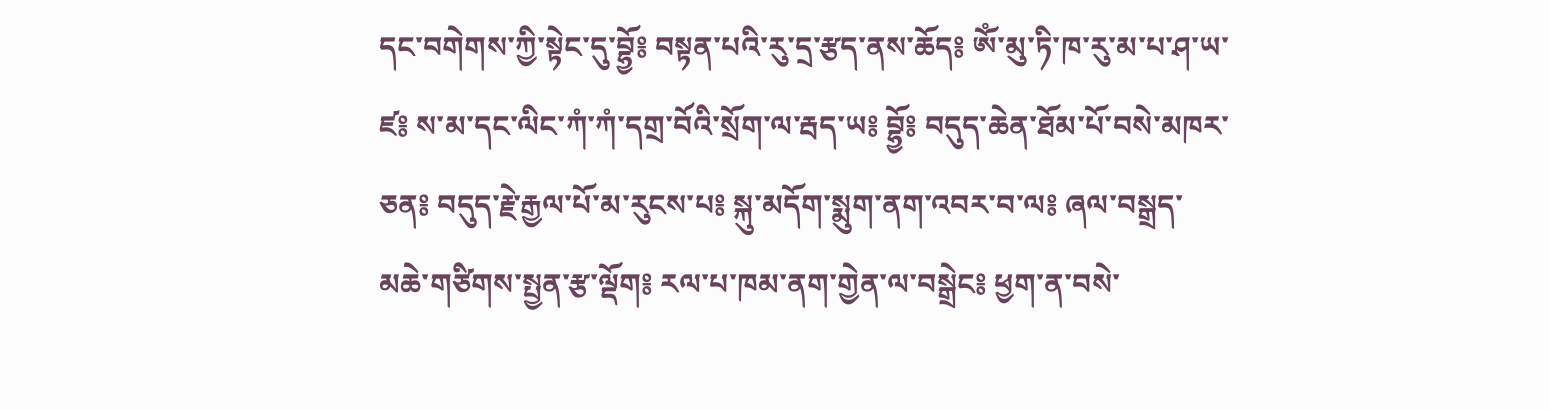དང་བགེགས་ཀྱི་སྟེང་དུ་བྷྱོ༔ བསྟན་པའི་རུ་དྲ་རྩད་ནས་ཆོད༔ ཨོཾ་མུ་ཏི་ཁ་རུ་མ་པ་ཤ་ཡ་ཛ༔ ས་མ་དང་ལིང་ཀཾ་ཀཾ་དགྲ་བོའི་སྲོག་ལ་རྦད་ཡ༔ བྷྱོ༔ བདུད་ཆེན་ཐོམ་པོ་བསེ་མཁར་ཅན༔ བདུད་རྗེ་རྒྱལ་པོ་མ་རུངས་པ༔ སྐུ་མདོག་སྨུག་ནག་འབར་བ་ལ༔ ཞལ་བསྒྲད་མཆེ་གཙིགས་སྤྱན་རྩ་ལྡོག༔ རལ་པ་ཁམ་ནག་གྱེན་ལ་བསྒྲེང༔ ཕྱག་ན་བསེ་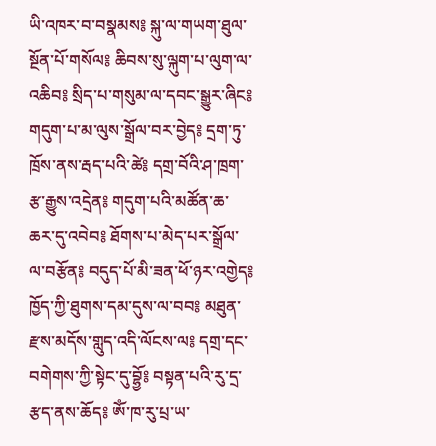ཡི་འཁར་བ་བསྣམས༔ སྐུ་ལ་གཡག་ཐུལ་སྔོན་པོ་གསོལ༔ ཆིབས་སུ་ལྐུག་པ་ལུག་ལ་འཆིབ༔ སྲིད་པ་གསུམ་ལ་དབང་སྒྱུར་ཞིང༔ གདུག་པ་མ་ལུས་སྒྲོལ་བར་བྱེད༔ དྲག་ཏུ་ཁྲོས་ནས་རྦད་པའི་ཚེ༔ དགྲ་བོའི་ཤ་ཁྲག་རྩ་རྒྱུས་འདྲེན༔ གདུག་པའི་མཚོན་ཆ་ཆར་དུ་འབེབ༔ ཐོགས་པ་མེད་པར་སྒྲོལ་ལ་བརྩོན༔ བདུད་པོ་མི་ཟན་ཕོ་ཉར་འགྱེད༔ ཁྱོད་ཀྱི་ཐུགས་དམ་དུས་ལ་བབ༔ མཐུན་རྫས་མདོས་གླུད་འདི་ལོངས་ལ༔ དགྲ་དང་བགེགས་ཀྱི་སྟེང་དུ་བྷྱོ༔ བསྟན་པའི་རུ་དྲ་རྩད་ནས་ཆོད༔ ཨོཾ་ཁ་རུ་པྲ་ཡ་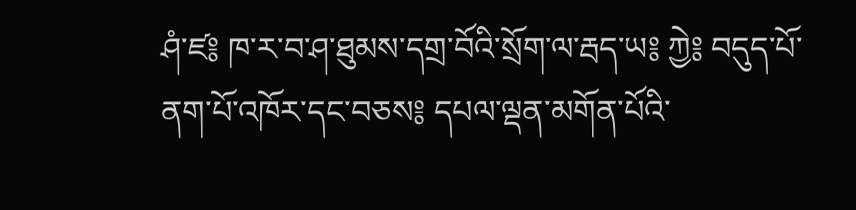ཤཾ་ཛ༔ ཁ་ར་བ་ཤ་ཐུམས་དགྲ་བོའི་སྲོག་ལ་རྦད་ཡ༔ ཀྱེ༔ བདུད་པོ་ནག་པོ་འཁོར་དང་བཅས༔ དཔལ་ལྡན་མགོན་པོའི་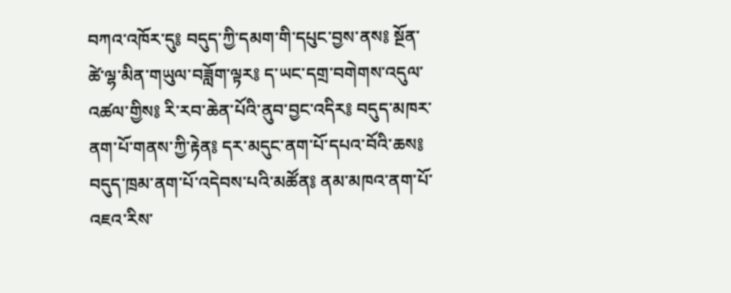བཀའ་འཁོར་དུ༔ བདུད་ཀྱི་དམག་གི་དཔུང་བྱས་ནས༔ སྔོན་ཚེ་ལྷ་མིན་གཡུལ་བཟློག་ལྟར༔ ད་ཡང་དགྲ་བགེགས་འདུལ་འཚལ་གྱིས༔ རི་རབ་ཆེན་པོའི་ནུབ་བྱང་འདིར༔ བདུད་མཁར་ནག་པོ་གནས་ཀྱི་རྟེན༔ དར་མདུང་ནག་པོ་དཔའ་བོའི་ཆས༔ བདུད་ཁྲམ་ནག་པོ་འདེབས་པའི་མཚོན༔ ནམ་མཁའ་ནག་པོ་འཇའ་རིས་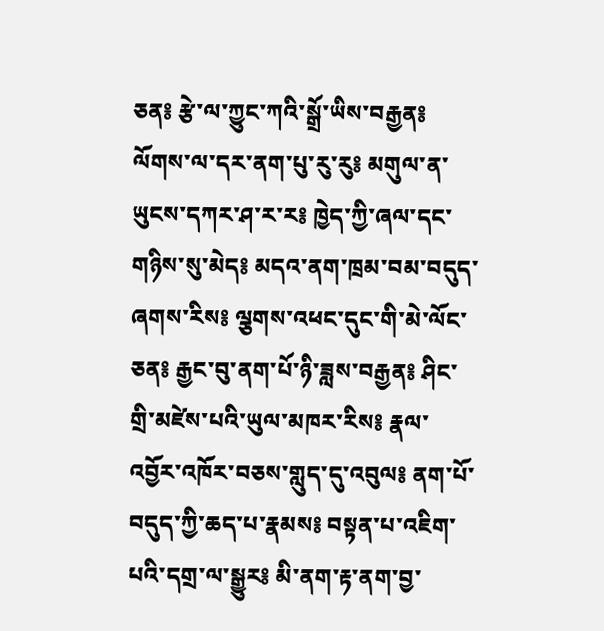ཅན༔ རྩེ་ལ་ཀྱུང་ཀའི་སྒྲོ་ཡིས་བརྒྱན༔ ལོགས་ལ་དར་ནག་པུ་རུ་རུ༔ མགུལ་ན་ཡུངས་དཀར་ཤ་ར་ར༔ ཁྱེད་ཀྱི་ཞལ་དང་གཉིས་སུ་མེད༔ མདའ་ནག་ཁྲམ་བམ་བདུད་ཞགས་རིས༔ ལྕགས་འཕང་དུང་གི་མེ་ལོང་ཅན༔ རྒྱང་བུ་ནག་པོ་ཉི་ཟླས་བརྒྱན༔ ཤིང་གྲི་མཛེས་པའི་ཡུལ་མཁར་རིས༔ རྣལ་འབྱོར་འཁོར་བཅས་གླུད་དུ་འབུལ༔ ནག་པོ་བདུད་ཀྱི་ཆད་པ་རྣམས༔ བསྟན་པ་འཇིག་པའི་དགྲ་ལ་སྒྱུར༔ མི་ནག་རྟ་ནག་བྱ་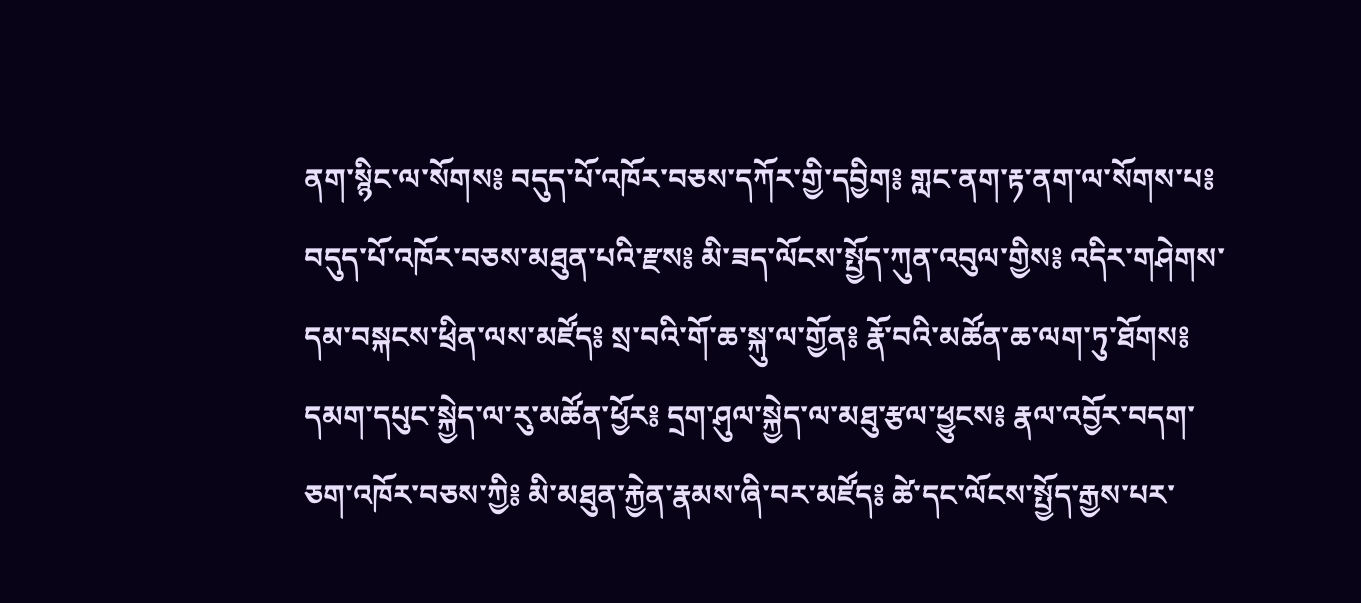ནག་སྙིང་ལ་སོགས༔ བདུད་པོ་འཁོར་བཅས་དཀོར་གྱི་དབྱིག༔ གླང་ནག་རྟ་ནག་ལ་སོགས་པ༔ བདུད་པོ་འཁོར་བཅས་མཐུན་པའི་རྫས༔ མི་ཟད་ལོངས་སྤྱོད་ཀུན་འབུལ་གྱིས༔ འདིར་གཤེགས་དམ་བསྐངས་ཕྲིན་ལས་མཛོད༔ སྲ་བའི་གོ་ཆ་སྐུ་ལ་གྱོན༔ རྣོ་བའི་མཚོན་ཆ་ལག་ཏུ་ཐོགས༔ དམག་དཔུང་སྐྱེད་ལ་རུ་མཚོན་ཕྱོར༔ དྲག་ཤུལ་སྐྱེད་ལ་མཐུ་རྩལ་ཕྱུངས༔ རྣལ་འབྱོར་བདག་ཅག་འཁོར་བཅས་ཀྱི༔ མི་མཐུན་རྐྱེན་རྣམས་ཞི་བར་མཛོད༔ ཚེ་དང་ལོངས་སྤྱོད་རྒྱས་པར་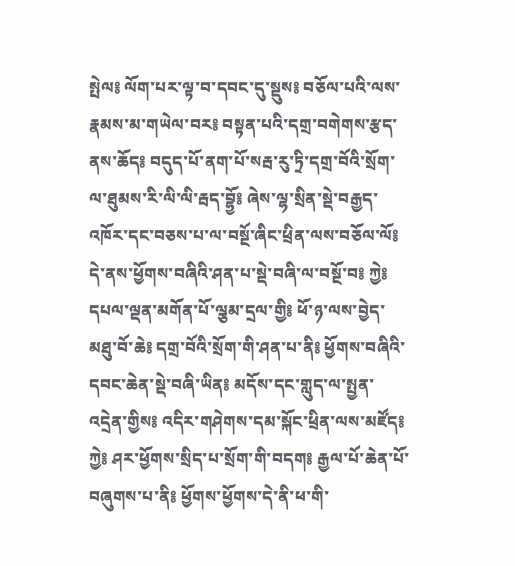སྤེལ༔ ལོག་པར་ལྟ་བ་དབང་དུ་སྡུས༔ བཅོལ་པའི་ལས་རྣམས་མ་གཡེལ་བར༔ བསྟན་པའི་དགྲ་བགེགས་རྩད་ནས་ཆོད༔ བདུད་པོ་ནག་པོ་སརྦ་རུ་ཏྲི་དགྲ་བོའི་སྲོག་ལ་ཐུམས་རི་ལི་ལི་རྦད་བྷྱོ༔ ཞེས་ལྷ་སྲིན་སྡེ་བརྒྱད་འཁོར་དང་བཅས་པ་ལ་བསྔོ་ཞིང་ཕྲིན་ལས་བཅོལ་ལོ༔ དེ་ནས་ཕྱོགས་བཞིའི་ཤན་པ་སྡེ་བཞི་ལ་བསྔོ་བ༔ ཀྱེ༔ དཔལ་ལྡན་མགོན་པོ་ལྕམ་དྲལ་གྱི༔ ཕོ་ཉ་ལས་བྱེད་མཐུ་བོ་ཆེ༔ དགྲ་བོའི་སྲོག་གི་ཤན་པ་ནི༔ ཕྱོགས་བཞིའི་དབང་ཆེན་སྡེ་བཞི་ཡིན༔ མདོས་དང་གླུད་ལ་སྤྱན་འདྲེན་གྱིས༔ འདིར་གཤེགས་དམ་སྐོང་ཕྲིན་ལས་མཛོད༔ ཀྱེ༔ ཤར་ཕྱོགས་སྲིད་པ་སྲོག་གི་བདག༔ རྒྱལ་པོ་ཆེན་པོ་བཞུགས་པ་ནི༔ ཕྱོགས་ཕྱོགས་དེ་ནི་ཕ་གི་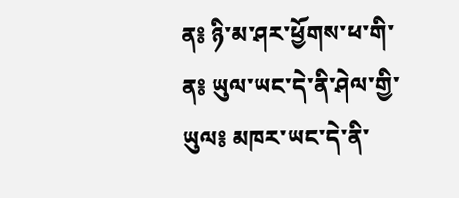ན༔ ཉི་མ་ཤར་ཕྱོགས་ཕ་གི་ན༔ ཡུལ་ཡང་དེ་ནི་ཤེལ་གྱི་ཡུལ༔ མཁར་ཡང་དེ་ནི་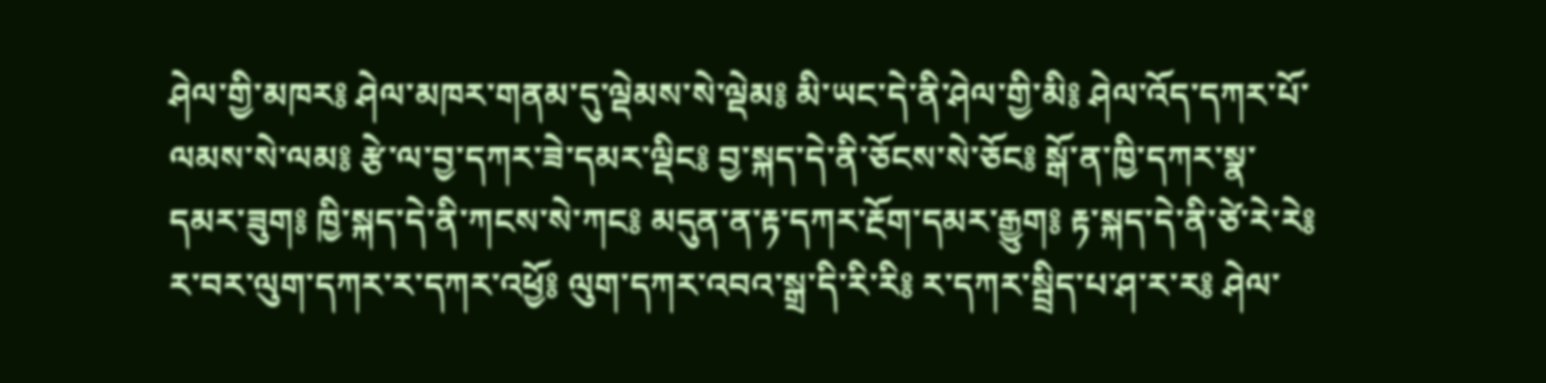ཤེལ་གྱི་མཁར༔ ཤེལ་མཁར་གནམ་དུ་ལྡེམས་སེ་ལྡེམ༔ མི་ཡང་དེ་ནི་ཤེལ་གྱི་མི༔ ཤེལ་འོད་དཀར་པོ་ལམས་སེ་ལམ༔ རྩེ་ལ་བྱ་དཀར་ཟེ་དམར་ལྡིང༔ བྱ་སྐད་དེ་ནི་ཅོངས་སེ་ཅོང༔ སྒོ་ན་ཁྱི་དཀར་སྣ་དམར་ཟུག༔ ཁྱི་སྐད་དེ་ནི་ཀངས་སེ་ཀང༔ མདུན་ན་རྟ་དཀར་རྔོག་དམར་རྒྱུག༔ རྟ་སྐད་དེ་ནི་ཙེ་རེ་རེ༔ ར་བར་ལུག་དཀར་ར་དཀར་འཕྱོ༔ ལུག་དཀར་འབའ་སྒྲ་དི་རི་རི༔ ར་དཀར་སྦྲིད་པ་ཤ་ར་ར༔ ཤེལ་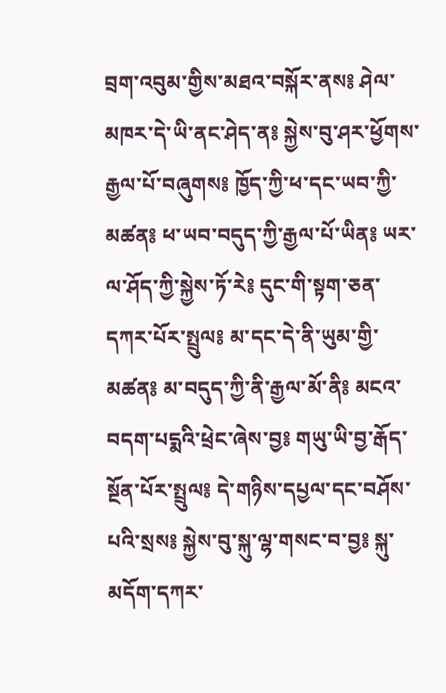བྲག་འབུམ་གྱིས་མཐའ་བསྐོར་ནས༔ ཤེལ་མཁར་དེ་ཡི་ནང་ཤེད་ན༔ སྐྱེས་བུ་ཤར་ཕྱོགས་རྒྱལ་པོ་བཞུགས༔ ཁྱོད་ཀྱི་ཕ་དང་ཡབ་ཀྱི་མཚན༔ ཕ་ཡབ་བདུད་ཀྱི་རྒྱལ་པོ་ཡིན༔ ཡར་ལ་ཤོད་ཀྱི་སྐྱེས་ཏོ་རེ༔ དུང་གི་སྟག་ཅན་དཀར་པོར་སྤྲུལ༔ མ་དང་དེ་ནི་ཡུམ་གྱི་མཚན༔ མ་བདུད་ཀྱི་ནི་རྒྱལ་མོ་ནི༔ མངའ་བདག་པདྨའི་ཕྲེང་ཞེས་བྱ༔ གཡུ་ཡི་བྱ་རྒོད་སྔོན་པོར་སྤྲུལ༔ དེ་གཉིས་དཔྱལ་དང་བཤོས་པའི་སྲས༔ སྐྱེས་བུ་སྐུ་ལྷ་གསང་བ་བྱ༔ སྐུ་མདོག་དཀར་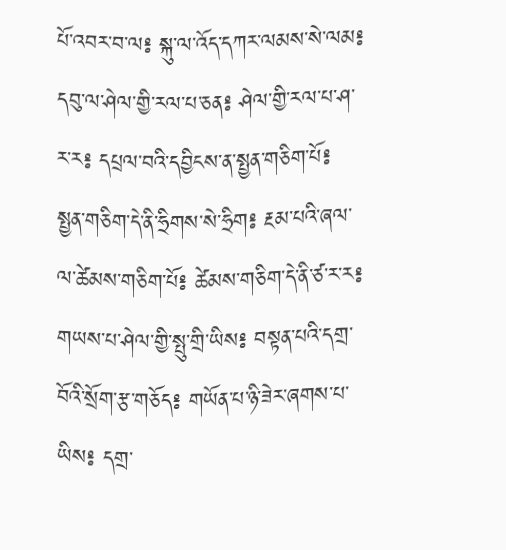པོ་འབར་བ་ལ༔ སྐུ་ལ་འོད་དཀར་ལམས་སེ་ལམ༔ དབུ་ལ་ཤེལ་གྱི་རལ་པ་ཅན༔ ཤེལ་གྱི་རལ་པ་ཤ་ར་ར༔ དཔྲལ་བའི་དབྱིངས་ན་སྤྱན་གཅིག་པོ༔ སྤྱན་གཅིག་དེ་ནི་ཧྲིགས་སེ་ཧྲིག༔ རྔམ་པའི་ཞལ་ལ་ཚེམས་གཅིག་པོ༔ ཚེམས་གཅིག་དེ་ནི་ཙ་ར་ར༔ གཡས་པ་ཤེལ་གྱི་སྤུ་གྲི་ཡིས༔ བསྟན་པའི་དགྲ་བོའི་སྲོག་རྩ་གཅོད༔ གཡོན་པ་ཉི་ཟེར་ཞགས་པ་ཡིས༔ དགྲ་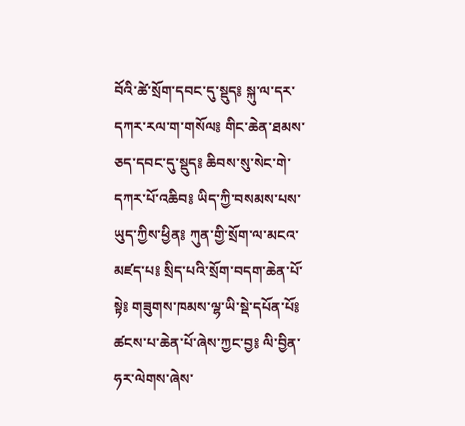བོའི་ཚེ་སྲོག་དབང་དུ་སྡུད༔ སྐུ་ལ་དར་དཀར་རལ་ག་གསོལ༔ གིང་ཆེན་ཐམས་ཅད་དབང་དུ་སྡུད༔ ཆིབས་སུ་སེང་གེ་དཀར་པོ་འཆིབ༔ ཡིད་ཀྱི་བསམས་པས་ཡུད་ཀྱིས་ཕྱིན༔ ཀུན་གྱི་སྲོག་ལ་མངའ་མཛད་པ༔ སྲིད་པའི་སྲོག་བདག་ཆེན་པོ་སྟེ༔ གཟུགས་ཁམས་ལྷ་ཡི་སྡེ་དཔོན་པོ༔ ཚངས་པ་ཆེན་པོ་ཞེས་ཀྱང་བྱ༔ ལི་བྱིན་ཧར་ལེགས་ཞེས་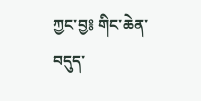ཀྱང་བྱ༔ གིང་ཆེན་བདུད་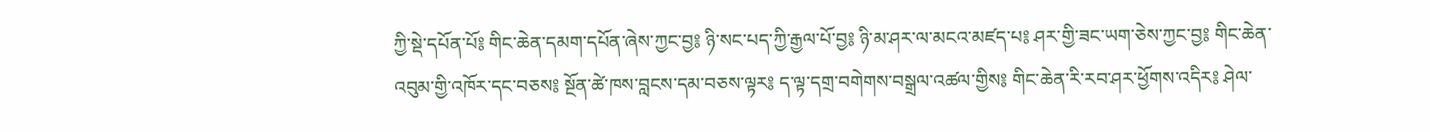ཀྱི་སྡེ་དཔོན་པོ༔ གིང་ཆེན་དམག་དཔོན་ཞེས་ཀྱང་བྱ༔ ཉི་སང་པད་ཀྱི་རྒྱལ་པོ་བྱ༔ ཉི་མ་ཤར་ལ་མངའ་མཛད་པ༔ ཤར་གྱི་ཟང་ཡག་ཅེས་ཀྱང་བྱ༔ གིང་ཆེན་འབུམ་གྱི་འཁོར་དང་བཅས༔ སྔོན་ཚེ་ཁས་བླངས་དམ་བཅས་ལྟར༔ ད་ལྟ་དགྲ་བགེགས་བསྒྲལ་འཚལ་གྱིས༔ གིང་ཆེན་རི་རབ་ཤར་ཕྱོགས་འདིར༔ ཤེལ་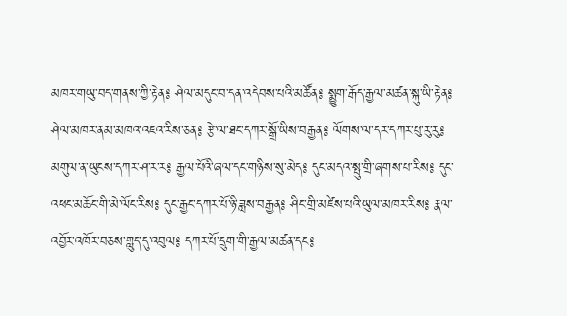མཁར་གཡུ་བད་གནས་ཀྱི་རྟེན༔ ཤེལ་མདུང་བ་དན་འདེབས་པའི་མཚོན༔ སྨྱུག་རྒོད་རྒྱལ་མཚན་སྐུ་ཡི་རྟེན༔ ཤེལ་མཁར་ནམ་མཁའ་འཇའ་རིས་ཅན༔ རྩེ་ལ་ཐང་དཀར་སྒྲོ་ཡིས་བརྒྱན༔ ལོགས་ལ་དར་དཀར་པུ་རུ་རུ༔ མགུལ་ན་ཡུངས་དཀར་ཤ་ར་ར༔ རྒྱལ་པོའི་ཞལ་དང་གཉིས་སུ་མེད༔ དུང་མདའ་སྤུ་གྲི་ཞགས་པ་རིས༔ དུང་འཕང་མཆོང་གི་མེ་ལོང་རིས༔ དུང་རྒྱང་དཀར་པོ་ཉི་ཟླས་བརྒྱན༔ ཤིང་གྲི་མཛེས་པའི་ཡུལ་མཁར་རིས༔ རྣལ་འབྱོར་འཁོར་བཅས་གླུད་དུ་འབུལ༔ དཀར་པོ་དྲུག་གི་རྒྱལ་མཚན་དང༔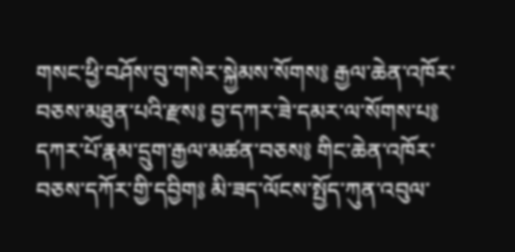གསང་ཕྱི་བཤོས་བུ་གསེར་སྐྱེམས་སོགས༔ རྒྱལ་ཆེན་འཁོར་བཅས་མཐུན་པའི་རྫས༔ བྱ་དཀར་ཟེ་དམར་ལ་སོགས་པ༔ དཀར་པོ་རྣམ་དྲུག་རྒྱལ་མཚན་བཅས༔ གིང་ཆེན་འཁོར་བཅས་དཀོར་གྱི་དབྱིག༔ མི་ཟད་ལོངས་སྤྱོད་ཀུན་འབུལ་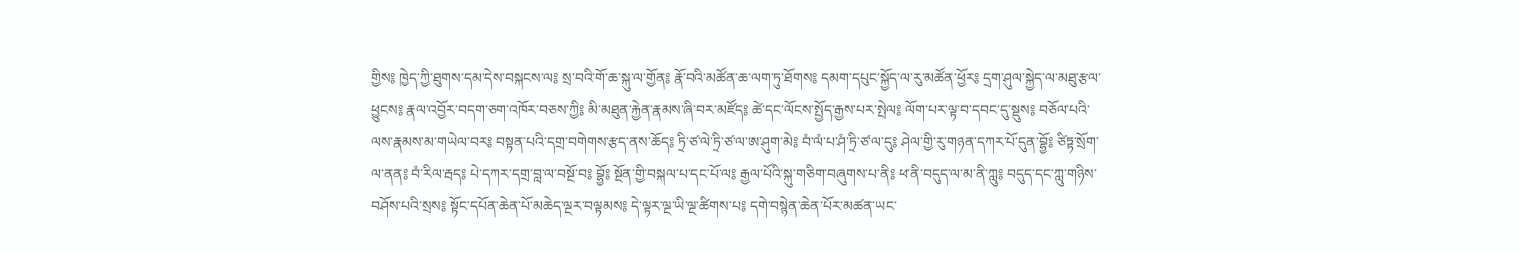གྱིས༔ ཁྱེད་ཀྱི་ཐུགས་དམ་དེས་བསྐངས་ལ༔ སྲ་བའི་གོ་ཆ་སྐུ་ལ་གྱོན༔ རྣོ་བའི་མཚོན་ཆ་ལག་ཏུ་ཐོགས༔ དམག་དཔུང་སྐྱོད་ལ་རུ་མཚོན་ཕྱོར༔ དྲག་ཤུལ་སྐྱེད་ལ་མཐུ་རྩལ་ཕྱུངས༔ རྣལ་འབྱོར་བདག་ཅག་འཁོར་བཅས་ཀྱི༔ མི་མཐུན་རྐྱེན་རྣམས་ཞི་བར་མཛོད༔ ཚེ་དང་ལོངས་སྤྱོད་རྒྱས་པར་སྤེལ༔ ལོག་པར་ལྟ་བ་དབང་དུ་སྡུས༔ བཅོལ་པའི་ལས་རྣམས་མ་གཡེལ་བར༔ བསྟན་པའི་དགྲ་བགེགས་རྩད་ནས་ཆོད༔ ཏྲི་ཙ་ལེ་ཏྲི་ཙ་ལ་ཨ་ཤུག་མེ༔ བཾ་ལཾ་པ་ཤཾ་ཏྲི་ཙ་ལ་དུ༔ ཤེལ་གྱི་རུ་གཉན་དཀར་པོ་དུན་བྷྱོ༔ ཙིཏྟ་སྲོག་ལ་ནན༔ བཾ་རིལ་རྦད༔ པེ་དཀར་དགྲ་བླ་ལ་བསྔོ་བ༔ བྷྱོ༔ སྔོན་གྱི་བསྐལ་པ་དང་པོ་ལ༔ རྒྱལ་པོའི་སྐུ་གཅིག་བཞུགས་པ་ནི༔ ཕ་ནི་བདུད་ལ་མ་ནི་ཀླུ༔ བདུད་དང་ཀླུ་གཉིས་བཤོས་པའི་སྲས༔ སྟོང་དཔོན་ཆེན་པོ་མཆེད་ལྔར་བལྟམས༔ དེ་ལྟར་ལྔ་ཡི་ལྔ་ཚིགས་པ༔ དགེ་བསྙེན་ཆེན་པོར་མཚན་ཡང་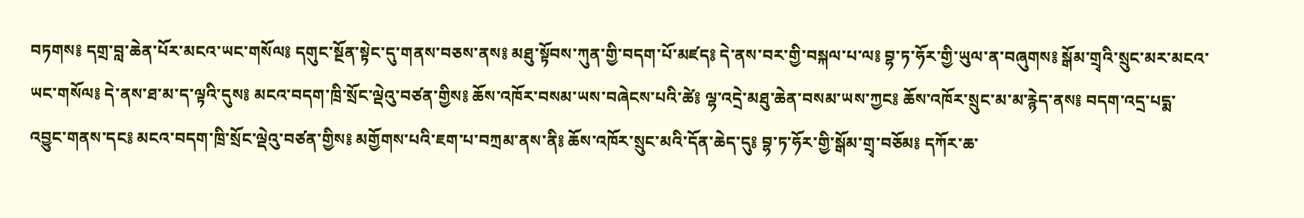བཏགས༔ དགྲ་བླ་ཆེན་པོར་མངའ་ཡང་གསོལ༔ དགུང་སྔོན་སྟེང་དུ་གནས་བཅས་ནས༔ མཐུ་སྟོབས་ཀུན་གྱི་བདག་པོ་མཛད༔ དེ་ནས་བར་གྱི་བསྐལ་པ་ལ༔ བྷ་ཏ་ཧོར་གྱི་ཡུལ་ན་བཞུགས༔ སྒོམ་གྲྭའི་སྲུང་མར་མངའ་ཡང་གསོལ༔ དེ་ནས་ཐ་མ་ད་ལྟའི་དུས༔ མངའ་བདག་ཁྲི་སྲོང་ལྡེའུ་བཙན་གྱིས༔ ཆོས་འཁོར་བསམ་ཡས་བཞེངས་པའི་ཚེ༔ ལྷ་འདྲེ་མཐུ་ཆེན་བསམ་ཡས་ཀྱང༔ ཆོས་འཁོར་སྲུང་མ་མ་རྙེད་ནས༔ བདག་འདྲ་པདྨ་འབྱུང་གནས་དང༔ མངའ་བདག་ཁྲི་སྲོང་ལྡེའུ་བཙན་གྱིས༔ མགྱོགས་པའི་ཇག་པ་བཀྲམ་ནས་ནི༔ ཆོས་འཁོར་སྲུང་མའི་དོན་ཆེད་དུ༔ བྷ་ཏ་ཧོར་གྱི་སྒོམ་གྲྭ་བཅོམ༔ དཀོར་ཆ་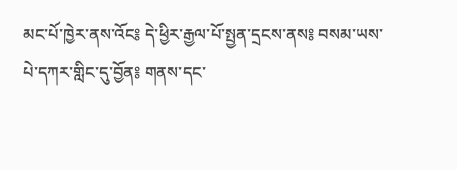མང་པོ་ཁྱེར་ནས་འོང༔ དེ་ཕྱིར་རྒྱལ་པོ་སྤྱན་དྲངས་ནས༔ བསམ་ཡས་པེ་དཀར་གླིང་དུ་བྱོན༔ གནས་དང་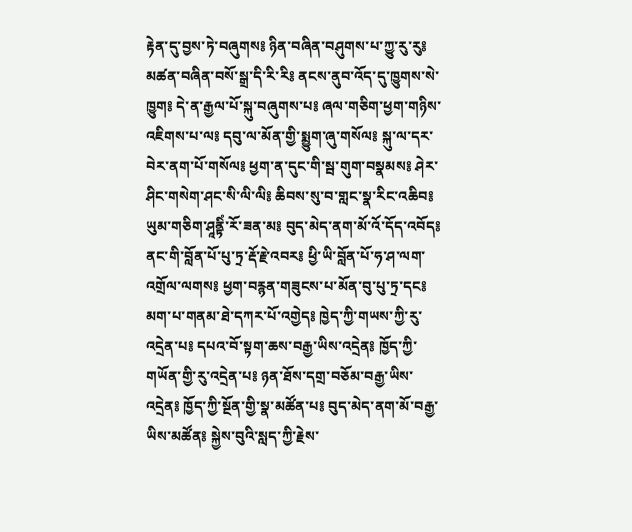རྟེན་དུ་བྱས་ཏེ་བཞུགས༔ ཉིན་བཞིན་བཤུགས་པ་ཀྱུ་རུ་རུ༔ མཚན་བཞིན་བསོ་སྒྲ་དི་རི་རི༔ ནངས་ནུབ་འོད་དུ་ཁྱུགས་སེ་ཁྱུག༔ དེ་ན་རྒྱལ་པོ་སྐུ་བཞུགས་པ༔ ཞལ་གཅིག་ཕྱག་གཉིས་འཇིགས་པ་ལ༔ དབུ་ལ་མོན་གྱི་སྨྱུག་ཞུ་གསོལ༔ སྐུ་ལ་དར་བེར་ནག་པོ་གསོལ༔ ཕྱག་ན་དུང་གི་སྦ་གུག་བསྣམས༔ ཤེར་ཤིང་གསེག་ཤང་སི་ལི་ལི༔ ཆིབས་སུ་བ་གླང་སྣ་རིང་འཆིབ༔ ཡུམ་གཅིག་ཤཱནྟིཾ་རོ་ཟན་མ༔ བུད་མེད་ནག་མོ་འོ་དོད་འབོད༔ ནང་གི་བློན་པོ་པུ་ཏྲ་རྡོ་རྗེ་འབར༔ ཕྱི་ཡི་བློན་པོ་ཧ་ཤ་ལག་འགྲོལ་ལགས༔ ཕྱག་བརྙན་གཟུངས་པ་མོན་བུ་པུ་ཏྲ་དང༔ མག་པ་གནམ་ཐེ་དཀར་པོ་འགྱེད༔ ཁྱེད་ཀྱི་གཡས་ཀྱི་རུ་འདྲེན་པ༔ དཔའ་བོ་སྟག་ཆས་བརྒྱ་ཡིས་འདྲེན༔ ཁྱོད་ཀྱི་གཡོན་གྱི་རུ་འདྲེན་པ༔ ཉན་ཐོས་དགྲ་བཅོམ་བརྒྱ་ཡིས་འདྲེན༔ ཁྱོད་ཀྱི་སྔོན་གྱི་སྣ་མཚོན་པ༔ བུད་མེད་ནག་མོ་བརྒྱ་ཡིས་མཚོན༔ སྐྱེས་བུའི་སླད་ཀྱི་རྗེས་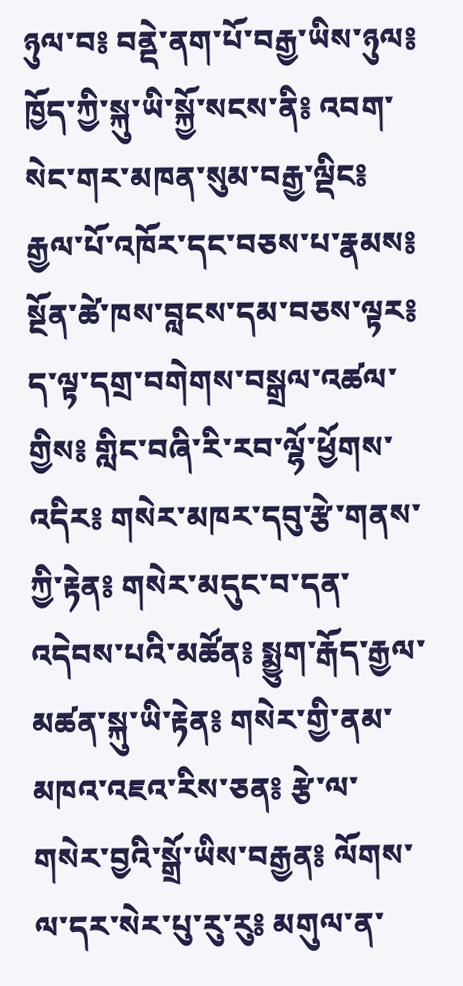ཉུལ་བ༔ བནྡེ་ནག་པོ་བརྒྱ་ཡིས་ཉུལ༔ ཁྱོད་ཀྱི་སྐུ་ཡི་སྐྱོ་སངས་ནི༔ འབག་སེང་གར་མཁན་སུམ་བརྒྱ་ལྡིང༔ རྒྱལ་པོ་འཁོར་དང་བཅས་པ་རྣམས༔ སྔོན་ཚེ་ཁས་བླངས་དམ་བཅས་ལྟར༔ ད་ལྟ་དགྲ་བགེགས་བསྒྲལ་འཚལ་གྱིས༔ གླིང་བཞི་རི་རབ་ལྷོ་ཕྱོགས་འདིར༔ གསེར་མཁར་དབུ་རྩེ་གནས་ཀྱི་རྟེན༔ གསེར་མདུང་བ་དན་འདེབས་པའི་མཚོན༔ སྨྱུག་རྒོད་རྒྱལ་མཚན་སྐུ་ཡི་རྟེན༔ གསེར་གྱི་ནམ་མཁའ་འཇའ་རིས་ཅན༔ རྩེ་ལ་གསེར་བྱའི་སྒྲོ་ཡིས་བརྒྱན༔ ལོགས་ལ་དར་སེར་པུ་རུ་རུ༔ མགུལ་ན་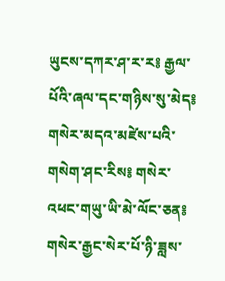ཡུངས་དཀར་ཤ་ར་ར༔ རྒྱལ་པོའི་ཞལ་དང་གཉིས་སུ་མེད༔ གསེར་མདའ་མཛེས་པའི་གསེག་ཤང་རིས༔ གསེར་འཕང་གཡུ་ཡི་མེ་ལོང་ཅན༔ གསེར་རྒྱང་སེར་པོ་ཉི་ཟླས་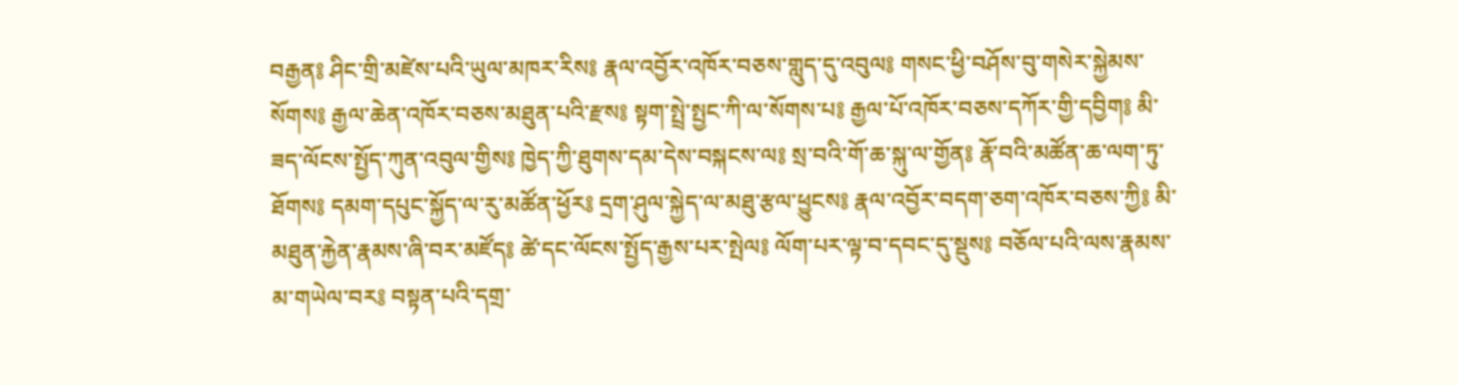བརྒྱན༔ ཤིང་གྲི་མཛེས་པའི་ཡུལ་མཁར་རིས༔ རྣལ་འབྱོར་འཁོར་བཅས་གླུད་དུ་འབུལ༔ གསང་ཕྱི་བཤོས་བུ་གསེར་སྐྱེམས་སོགས༔ རྒྱལ་ཆེན་འཁོར་བཅས་མཐུན་པའི་རྫས༔ སྟག་སྤྲེ་སྤྱང་ཀི་ལ་སོགས་པ༔ རྒྱལ་པོ་འཁོར་བཅས་དཀོར་གྱི་དབྱིག༔ མི་ཟད་ལོངས་སྤྱོད་ཀུན་འབུལ་གྱིས༔ ཁྱེད་ཀྱི་ཐུགས་དམ་དེས་བསྐངས་ལ༔ སྲ་བའི་གོ་ཆ་སྐུ་ལ་གྱོན༔ རྣོ་བའི་མཚོན་ཆ་ལག་ཏུ་ཐོགས༔ དམག་དཔུང་སྐྱོད་ལ་རུ་མཚོན་ཕྱོར༔ དྲག་ཤུལ་སྐྱེད་ལ་མཐུ་རྩལ་ཕྱུངས༔ རྣལ་འབྱོར་བདག་ཅག་འཁོར་བཅས་ཀྱི༔ མི་མཐུན་རྐྱེན་རྣམས་ཞི་བར་མཛོད༔ ཚེ་དང་ལོངས་སྤྱོད་རྒྱས་པར་སྤེལ༔ ལོག་པར་ལྟ་བ་དབང་དུ་སྡུས༔ བཅོལ་པའི་ལས་རྣམས་མ་གཡེལ་བར༔ བསྟན་པའི་དགྲ་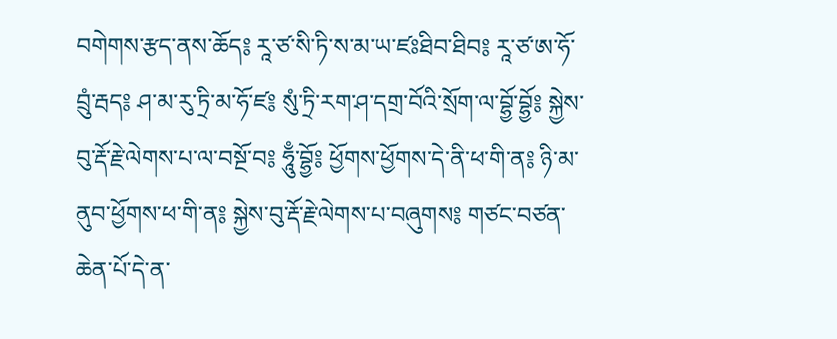བགེགས་རྩད་ནས་ཆོད༔ རཱ་ཙ་སི་ཏི་ས་མ་ཡ་ཛཿཐིབ་ཐིབ༔ རཱ་ཙ་ཨ་ཧོ་བྲུཾ་རྦད༔ ཤ་མ་རུ་ཏྲི་མ་ཧོ་ཛ༔ སུཾ་ཏྲི་རག་ཤ་དགྲ་བོའི་སྲོག་ལ་བྷྱོ་བྷྱོ༔ སྐྱེས་བུ་རྡོ་རྗེ་ལེགས་པ་ལ་བསྔོ་བ༔ ཧཱུྃ་བྷྱོ༔ ཕྱོགས་ཕྱོགས་དེ་ནི་ཕ་གི་ན༔ ཉི་མ་ནུབ་ཕྱོགས་ཕ་གི་ན༔ སྐྱེས་བུ་རྡོ་རྗེ་ལེགས་པ་བཞུགས༔ གཙང་བཙན་ཆེན་པོ་དེ་ན་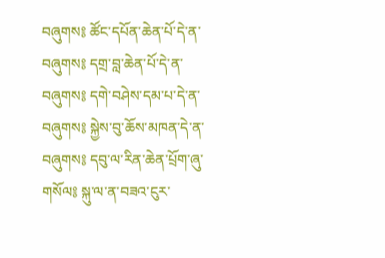བཞུགས༔ ཚོང་དཔོན་ཆེན་པོ་དེ་ན་བཞུགས༔ དགྲ་བླ་ཆེན་པོ་དེ་ན་བཞུགས༔ དགེ་བཤེས་དམ་པ་དེ་ན་བཞུགས༔ སྐྱེས་བུ་ཆོས་མཁན་དེ་ན་བཞུགས༔ དབུ་ལ་རིན་ཆེན་པྲོག་ཞུ་གསོལ༔ སྐུ་ལ་ན་བཟའ་ངུར་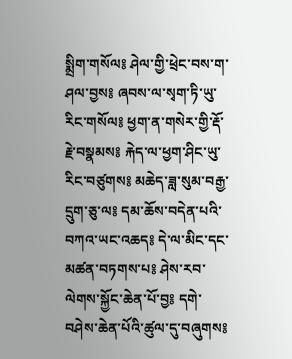སྨྲིག་གསོལ༔ ཤེལ་གྱི་ཕྲེང་བས་ག་ཤལ་བྱས༔ ཞབས་ལ་སྭག་ཏི་ཡུ་རིང་གསོལ༔ ཕྱག་ན་གསེར་གྱི་རྡོ་རྗེ་བསྣམས༔ རྐེད་ལ་ཕྱག་ཤིང་ཡུ་རིང་བཙུགས༔ མཆེད་ཟླ་སུམ་བརྒྱ་དྲུག་ཅུ་ལ༔ དམ་ཆོས་བདེན་པའི་བཀའ་ཡང་འཆད༔ དེ་ལ་མིང་དང་མཚན་བཏགས་པ༔ ཤེས་རབ་ལེགས་སྐྱོང་ཆེན་པོ་བྱ༔ དགེ་བཤེས་ཆེན་པོའི་ཚུལ་དུ་བཞུགས༔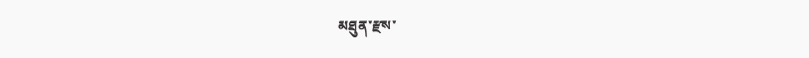མཐུན་རྫས་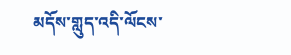མདོས་གླུད་འདི་ལོངས་